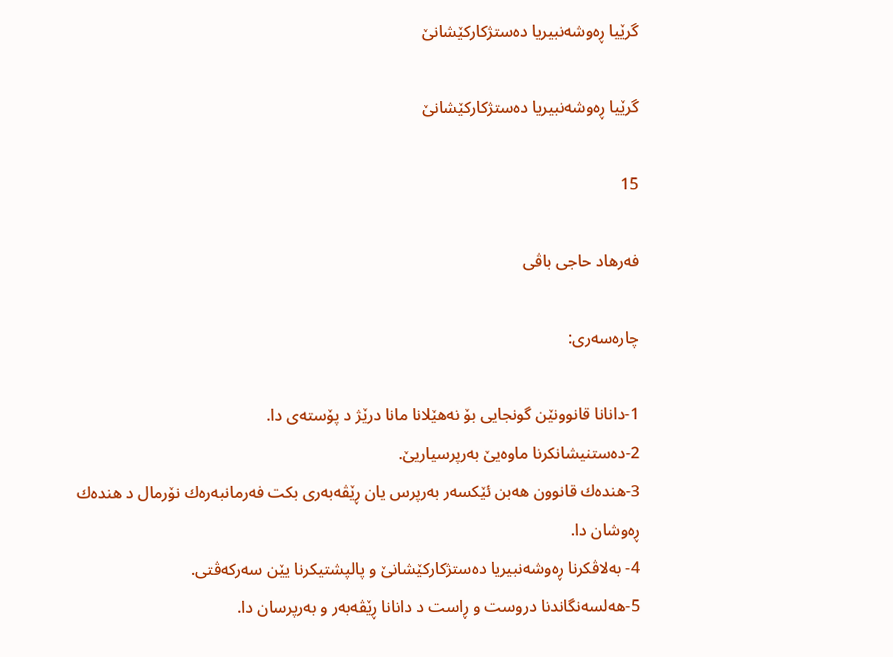گرێیا ڕه‌وشه‌نبیریا ده‌ستژكاركێشانێ

گرێیا ڕه‌وشه‌نبیریا ده‌ستژكاركێشانێ

15

فه‌رهاد حاجى باڤى

چاره‌سه‌رى:

1-دانانا قانوونێن گونجایى بۆ نه‌هێلانا مانا درێژ د پۆسته‌ی دا.
2-ده‌ستنیشانكرنا ماوه‌یێ به‌رپرسیاریێ.
3-هنده‌ك قانوون هه‌بن ئێكسه‌ر به‌رپرس یان ڕێڤه‌به‌رى بكت فه‌رمانبه‌ره‌ك نۆرمال د هنده‌ك ڕه‌وشان دا.
4- به‌لاڤكرنا ڕه‌وشه‌نبیریا ده‌ستژكاركێشانێ و پالپشتیكرنا یێن سه‌ركه‌ڤتى.
5-هه‌لسه‌نگاندنا دروست و ڕاست د دانانا ڕێڤه‌به‌ر و به‌رپرسان دا.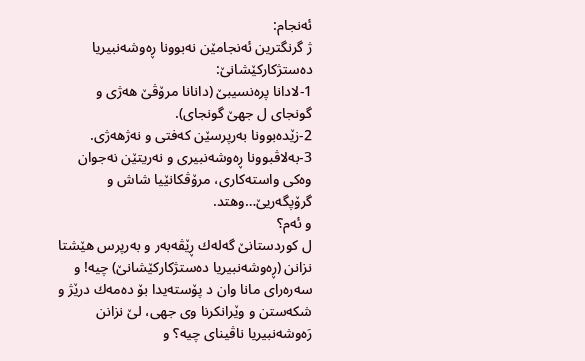ئه‌نجام:
ژ گرنگترین ئه‌نجامێن نه‌بوونا ڕه‌وشه‌نبیریا ده‌ستژكاركێشانێ:
1-لادانا پره‌نسیبێ (دانانا مرۆڤێ هه‌ژى و گونجاى ل جهێ گونجاى).
2-زێده‌بوونا به‌رپرسێن كه‌فتى و نه‌ژهه‌ژى.
3-به‌لاڤبوونا ڕه‌وشه‌نبیرى و نه‌ریتێن نه‌جوان وه‌كى واسته‌كارى، مرۆڤكانێیا شاش و گرۆپگه‌ریێ…وهتد.
و ئه‌م؟
ل كوردستانێ گه‌له‌ك ڕێڤه‌به‌ر و به‌رپرس هێشتا نزانن (ڕه‌وشه‌نبیریا ده‌ستژكاركێشانێ) چیه‌! و سه‌ره‌راى مانا وان د پۆسته‌یدا بۆ ده‌مه‌ك درێژ و شكه‌ستن و وێرانكرنا وى جهى، لێ نزانن رَه‌وشه‌نبیریا ناڤیناى چیه‌؟ و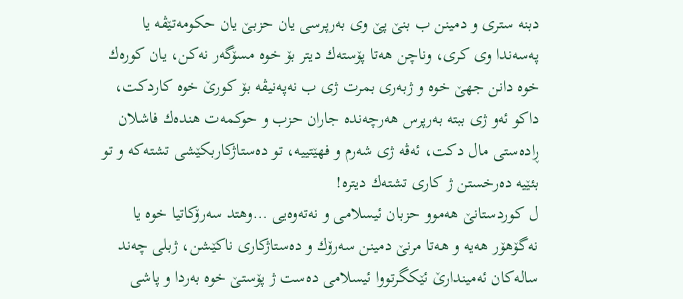دبنه‌ سترى و دمینن ب بنێ پێ وى به‌رپرسى یان حزبێ یان حكومه‌تێڤه‌ یا په‌سه‌ندا وى كرى، وناچن هه‌تا پۆسته‌ك دیتر بۆ خوه‌ مسۆگه‌ر نه‌كن، یان كوره‌ك خوه‌ دانن جهێ خوه‌ و ژبه‌رى بمرت ژی ب نه‌په‌نیڤه‌ بۆ كورێ خوه‌ كاردكت، داكو ئه‌و ژی ببته‌ به‌رپرس هه‌رچه‌نده‌ جاران حزب و حوكمه‌ت هنده‌ك فاشلان ڕاده‌ستى مال دكت، ئه‌ڤه‌ ژی شه‌رم و فهێتییه‌، تو ده‌ستاژكاربكێشى تشته‌كه‌ و تو بئێیه‌ ده‌رخستن ژ كارى تشته‌ك دیتره‌!
ل كوردستانێ هه‌موو حزبان ئیسلامى و نه‌ته‌وه‌یى …وهتد سه‌رۆكاتیا خوه‌ یا نه‌گۆهۆر هه‌یه‌ و هه‌تا مرنێ دمینن سه‌رۆك و ده‌ستاژكارى ناكێشن، ژبلى چه‌ند ساله‌كان ئه‌میندارێ ئێكگرتووا ئیسلامى ده‌ست ژ پۆستێ خوه‌ به‌ردا و پاشى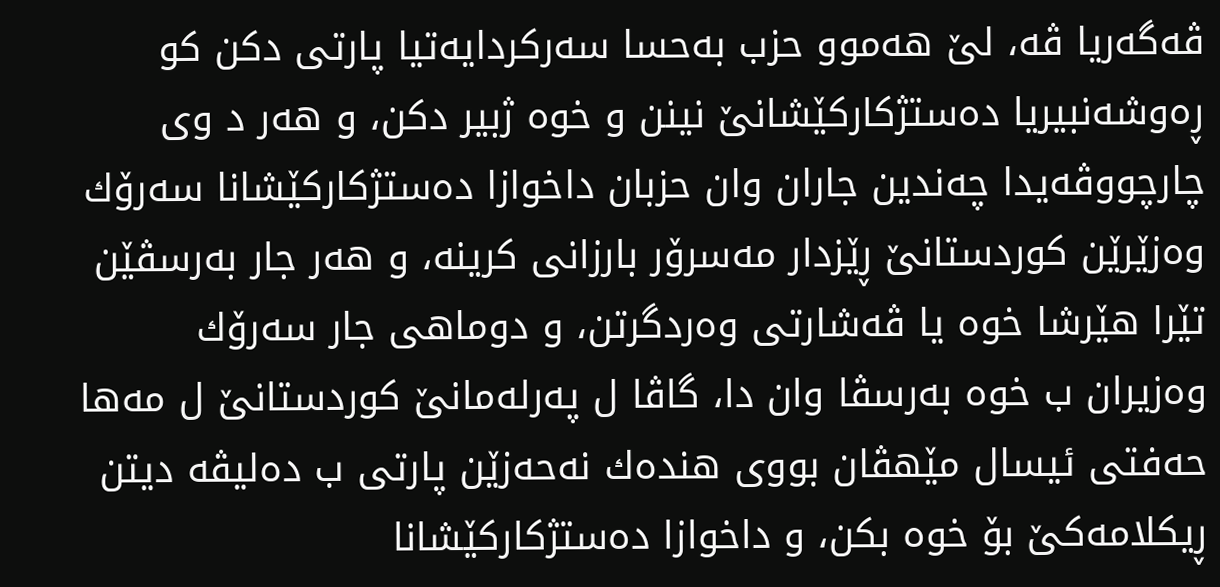ڤه‌گه‌ریا ڤه‌، لێ هه‌موو حزب به‌حسا سه‌ركردایه‌تیا پارتى دكن كو ڕه‌وشه‌نبیریا ده‌ستژكاركێشانێ نینن و خوه‌ ژبیر دكن، و هه‌ر د وى چارچووڤه‌یدا چه‌ندین جاران وان حزبان داخوازا ده‌ستژكاركێشانا سه‌رۆك وه‌زێرێن كوردستانێ ڕێزدار مه‌سرۆر بارزانى كرینه‌، و هه‌ر جار به‌رسڤێن تێرا هێرشا خوه‌ یا ڤه‌شارتى وه‌ردگرتن، و دوماهی جار سه‌رۆك وه‌زیران ب خوه‌ به‌رسڤا وان دا، گاڤا ل په‌رله‌مانێ كوردستانێ ل مه‌ها حه‌فتى ئیسال مێهڤان بووى هنده‌ك نه‌حه‌زێن پارتى ب ده‌لیڤه‌ دیتن ڕیكلامه‌كێ بۆ خوه‌ بكن، و داخوازا ده‌ستژكاركێشانا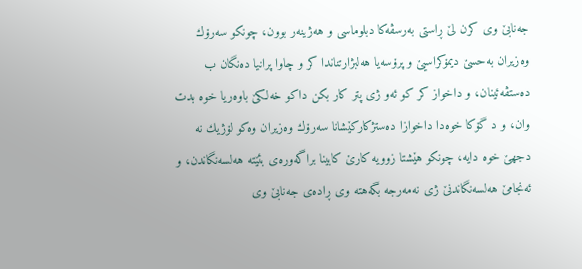جه‌نابێ وى كرن لێ ڕاستى به‌رسڤه‌كا دبلوماسی و هه‌ژینه‌ر بوون، چونكو سه‌رۆك وه‌زیران به‌حسێ دیمۆكراسیێ و پرۆسه‌یا هه‌لبژارتناندا كر و چاوا پرانیا ده‌نگان ب ده‌ستڤه‌ئینان، و داخواز كر كو ئه‌و ژی پتر كار بكن داكو خه‌لكێ باوه‌ریا خوه‌ بدت وان، و د گۆكا خوه‌دا داخوازا ده‌ستژكاركێشانا سه‌رۆك وه‌زیران وه‌كو لۆژیك نه‌ دجهێ خوه‌ دایه‌، چونكو هێشتا زوویه‌ كارێ كابینا براگه‌وره‌ى بئێته‌ هه‌لسه‌نگاندن، و ئه‌نجامێ هه‌لسه‌نگاندنێ ژی نه‌مه‌رجه‌ بگه‌هته‌ وى ڕاده‌ى جه‌نابێ وى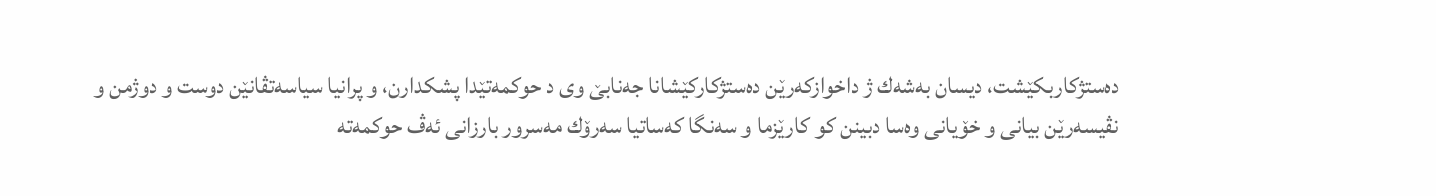ده‌ستژكاربكێشت، دیسان به‌شه‌ك ژ داخوازكه‌رێن ده‌ستژكاركێشانا جه‌نابێ وى د حوكمه‌تێدا پشكدارن، و پرانیا سیاسه‌تڤانێن دوست و دوژمن و نڤیسه‌رێن بیانى و خۆیانى وه‌سا دبینن كو كارێزما و سه‌نگا كه‌ساتیا سه‌رۆك مه‌سرور بارزانى ئه‌ڤ حوكمه‌ته‌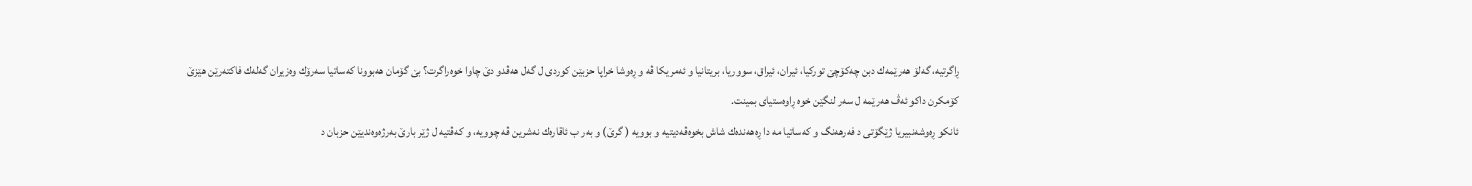ڕاگرتیه‌، گه‌لۆ هه‌رێمه‌ك دبن چه‌كۆچێ توركیا، ئیران، ئیراق، سووریا، بریتانیا و ئه‌مریكا ڤه‌ و ڕه‌وشا خراپا حزبێن كوردى ل گه‌ل هه‌ڤدو دێ چاوا خوه‌راگرت؟ بێ گۆمان هه‌بوونا كه‌ساتیا سه‌رۆك وه‌زیران گه‌له‌ك فاكته‌رێن هێزێ كۆمكرن داكو ئه‌ڤ هه‌رێمه‌ ل سه‌ر لنگێن خوه‌ ڕاوه‌ستیاى بمینت.
ئانكو ڕه‌وشه‌نبیریا ژێگۆتى د فه‌رهه‌نگ و كه‌ساتیا مه‌ دا ڕه‌هه‌نده‌ك شاش بخوه‌ڤه‌دیتیه‌ و بوویه‌ ( گرێ) و به‌ر ب ئاقاره‌ك نه‌شرین ڤه‌ چوویه‌، و كه‌ڤتیه‌ ل ژێر بارێ به‌رژه‌وه‌ندیێن حزبان د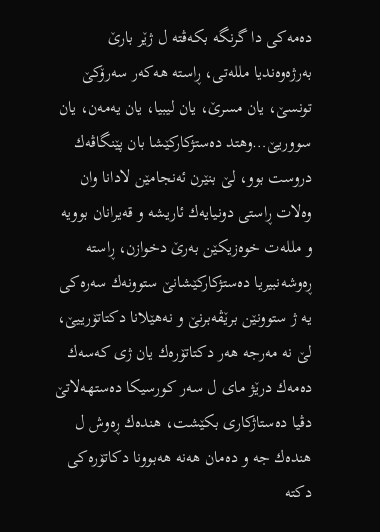ده‌مه‌كی دا گرنگه‌ بكه‌ڤته‌ ل ژێر بارێ به‌رژه‌وه‌ندیا ملله‌تى، ڕاسته‌ هه‌كه‌ر سه‌رۆكێ تونسێ، یان مسرێ، یان لیبیا، یان یه‌مه‌ن، یان سووریێ…وهتد ده‌ستژكاركێشا بان پێنگاڤه‌ك دروست بوو، لێ بنێرن ئه‌نجامێن لادانا وان وه‌لات ڕاستى دونیایه‌ك ئاریشه‌ و قه‌یرانان بوویه‌ و ملله‌ت خوه‌زیكێن به‌رێ دخوازن، ڕاسته‌ ڕه‌وشه‌نبیریا ده‌ستژكاركێشانێ ستوونه‌ك سه‌ره‌كی یه‌ ژ ستوونێن برێڤه‌برنێ و نه‌هێلانا دكتاتۆرییێ، لێ نه‌ مه‌رجه‌ هه‌ر دكتاتۆره‌ك یان ژی كه‌سه‌ك ده‌مه‌ك درێژ ماى ل سه‌ر كورسیكا ده‌ستهه‌لاتێ دڤیا ده‌ستاژكارى بكێشت، هنده‌ك ڕه‌وش ل هنده‌ك جه و ده‌مان هه‌نه‌ هه‌بوونا دكاتۆره‌كى دكته‌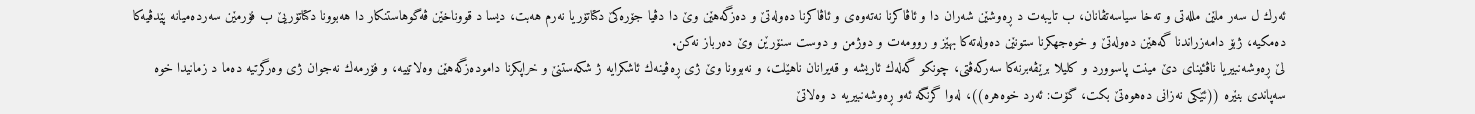ئه‌رك ل سه‌ر ملێن ملله‌تى و ته‌خا سیاسه‌تڤانان، ب تایبه‌ت د ڕه‌وشێن شه‌ران دا و ئاڤاكرنا نه‌ته‌وه‌ى و ئاڤاكرنا ده‌وله‌تێ و ده‌زگه‌هێن وێ دا دڤیا جۆره‌كێ دكتاتۆریا نه‌رم هه‌بت، دیسا د قووناخێن ڤه‌گوهاستنكار دا هه‌بوونا دكتاتۆریێ ب فۆرمێن سه‌رده‌میانه‌ پێدڤیه‌كا ده‌مكیه‌، ژبۆ دامه‌زراندنا گه‌هێن ده‌وله‌تێ و خوه‌جهكرنا ستونێن ده‌وله‌ته‌كا بهێز و روومه‌ت و دوژمن و دوست سنۆرێن وێ ده‌رباز نه‌كن.
لێ ڕه‌وشه‌نبیریا ناڤئیناى دێ مینت پاسوورد و كلیلا برێڤه‌برنه‌كا سه‌ركه‌ڤتى، چونكو گه‌له‌ك ئاریشه‌ و قه‌یرانان ناهێلت، و نه‌بوونا وێ ژی ڕه‌ڤینه‌ك ئاشكرایه‌ ژ شكه‌ستنێ و خراپكرنا داموده‌زگه‌هێن وه‌لاتییه‌، و فۆرمه‌ك نه‌جوان ژی وه‌رگرتیه‌ ده‌ما د زمانیدا خوه‌ سه‌پاندى بنێره‌ ((ئێكى نه‌زانى ده‌هوه‌تێ بكت، گۆت: ئه‌رد خوه‌هره‌))، له‌وا گرنگه‌ ئه‌و ڕه‌وشه‌نبیریه‌ د وه‌لاتێ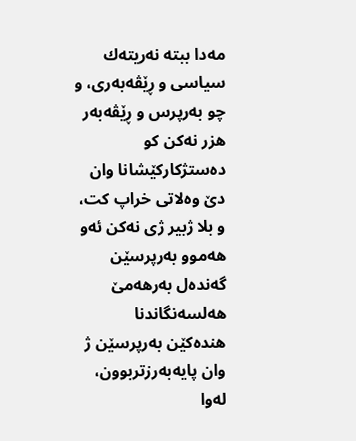مه‌دا ببته‌ نه‌ریته‌ك سیاسى و ڕێڤه‌به‌رى، و چو به‌رپرس و ڕێڤه‌به‌ر هزر نه‌كن كو ده‌ستژكاركێشانا وان دێ وه‌لاتى خراپ كت، و بلا ژبیر ژی نه‌كن ئه‌و هه‌موو به‌رپرسێن گه‌نده‌ل به‌رهه‌مێ هه‌لسه‌نگاندنا هنده‌كێن به‌رپرسێن ژ وان پایه‌به‌رزتربوون، له‌وا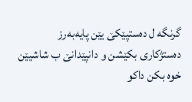گرنگه‌ ل ده‌ستپێكێ یێن پایه‌به‌رز ده‌ستژكارى بكێشن و دانپێدانێ ب شاشیێن خوه‌ بكن داكو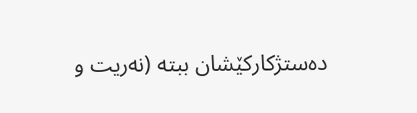ده‌ستژكاركێشان ببته‌ (نه‌ریت و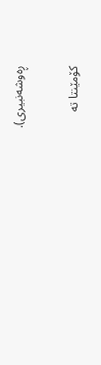ڕه‌وشه‌نبیرى).

کۆمێنتا تە